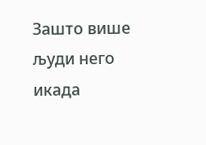Зашто више људи него икада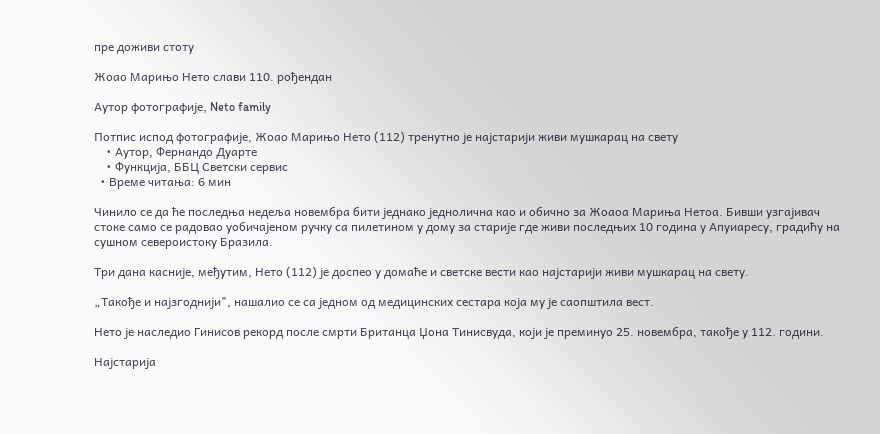пре доживи стоту

Жоао Марињо Нето слави 110. рођендан

Аутор фотографије, Neto family

Потпис испод фотографије, Жоао Марињо Нето (112) тренутно је најстарији живи мушкарац на свету
    • Аутор, Фернандо Дуарте
    • Функција, ББЦ Светски сервис
  • Време читања: 6 мин

Чинило се да ће последња недеља новембра бити једнако једнолична као и обично за Жоаоа Мариња Нетоа. Бивши узгајивач стоке само се радовао уобичајеном ручку са пилетином у дому за старије где живи последњих 10 година у Апуиаресу, градићу на сушном североистоку Бразила.

Три дана касније, међутим, Нето (112) је доспео у домаће и светске вести као најстарији живи мушкарац на свету.

„Такође и најзгоднији", нашалио се са једном од медицинских сестара која му је саопштила вест.

Нето је наследио Гинисов рекорд после смрти Британца Џона Тинисвуда, који је преминуо 25. новембра, такође у 112. години.

Најстарија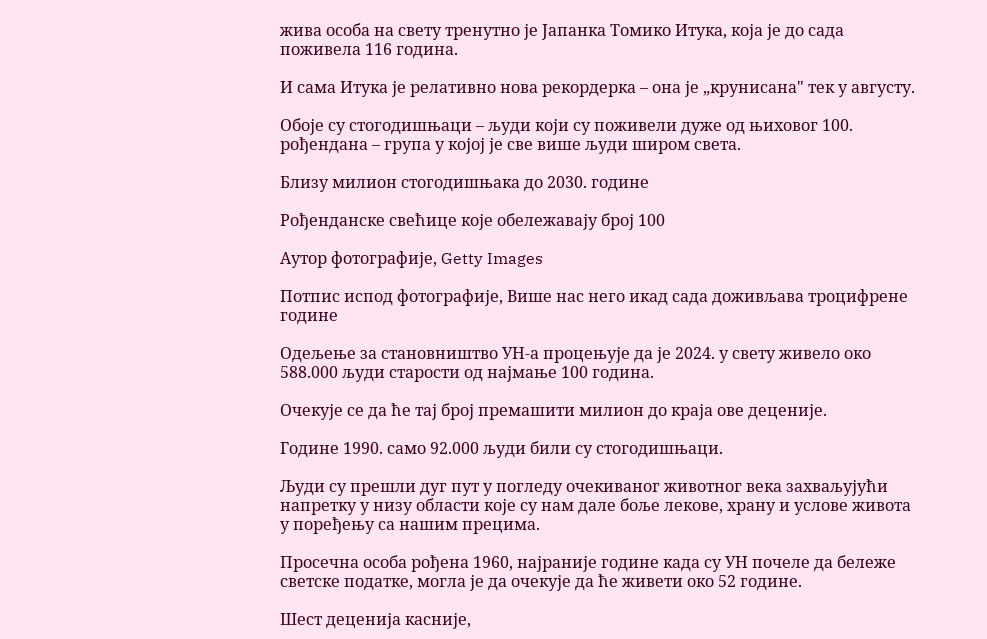жива особа на свету тренутно је Јапанка Томико Итука, која је до сада поживела 116 година.

И сама Итука је релативно нова рекордерка – она је „крунисана" тек у августу.

Обоје су стогодишњаци – људи који су поживели дуже од њиховог 100. рођендана – група у којој је све више људи широм света.

Близу милион стогодишњака до 2030. године

Рођенданске свећице које обележавају број 100

Аутор фотографије, Getty Images

Потпис испод фотографије, Више нас него икад сада доживљава троцифрене године

Одељење за становништво УН-а процењује да је 2024. у свету живело око 588.000 људи старости од најмање 100 година.

Очекује се да ће тај број премашити милион до краја ове деценије.

Године 1990. само 92.000 људи били су стогодишњаци.

Људи су прешли дуг пут у погледу очекиваног животног века захваљујући напретку у низу области које су нам дале боље лекове, храну и услове живота у поређењу са нашим прецима.

Просечна особа рођена 1960, најраније године када су УН почеле да бележе светске податке, могла је да очекује да ће живети око 52 године.

Шест деценија касније,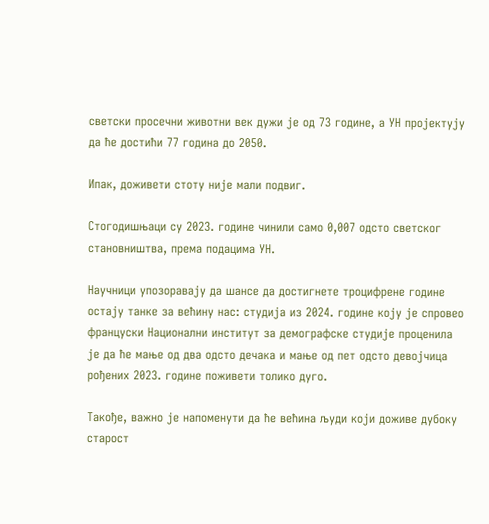светски просечни животни век дужи је од 73 године, а УН пројектују да ће достићи 77 година до 2050.

Ипак, доживети стоту није мали подвиг.

Стогодишњаци су 2023. године чинили само 0,007 одсто светског становништва, према подацима УН.

Научници упозоравају да шансе да достигнете троцифрене године остају танке за већину нас: студија из 2024. године коју је спровео француски Национални институт за демографске студије проценила је да ће мање од два одсто дечака и мање од пет одсто девојчица рођених 2023. године поживети толико дуго.

Такође, важно је напоменути да ће већина људи који доживе дубоку старост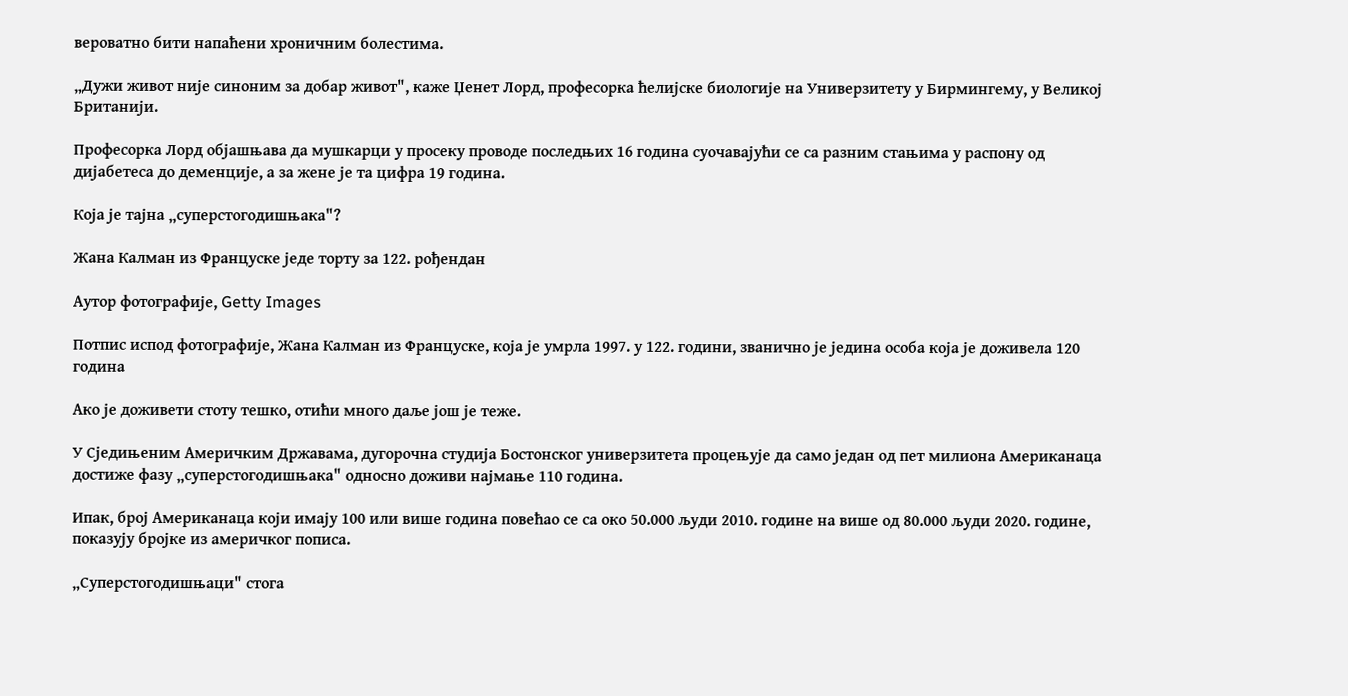вероватно бити напаћени хроничним болестима.

„Дужи живот није синоним за добар живот", каже Џенет Лорд, професорка ћелијске биологије на Универзитету у Бирмингему, у Великој Британији.

Професорка Лорд објашњава да мушкарци у просеку проводе последњих 16 година суочавајући се са разним стањима у распону од дијабетеса до деменције, а за жене је та цифра 19 година.

Која је тајна „суперстогодишњака"?

Жана Калман из Француске једе торту за 122. рођендан

Аутор фотографије, Getty Images

Потпис испод фотографије, Жана Калман из Француске, која је умрла 1997. у 122. години, званично је једина особа која је доживела 120 година

Ако је доживети стоту тешко, отићи много даље још је теже.

У Сједињеним Америчким Државама, дугорочна студија Бостонског универзитета процењује да само један од пет милиона Американаца достиже фазу „суперстогодишњака" односно доживи најмање 110 година.

Ипак, број Американаца који имају 100 или више година повећао се са око 50.000 људи 2010. године на више од 80.000 људи 2020. године, показују бројке из америчког пописа.

„Суперстогодишњаци" стога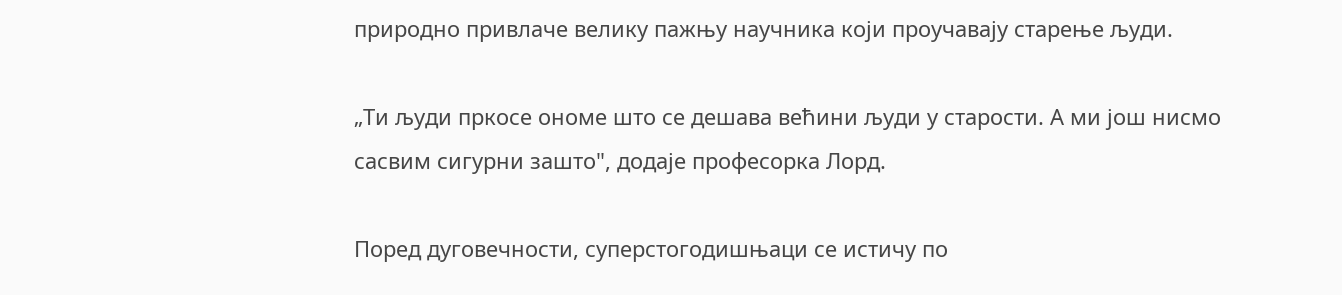природно привлаче велику пажњу научника који проучавају старење људи.

„Ти људи пркосе ономе што се дешава већини људи у старости. А ми још нисмо сасвим сигурни зашто", додаје професорка Лорд.

Поред дуговечности, суперстогодишњаци се истичу по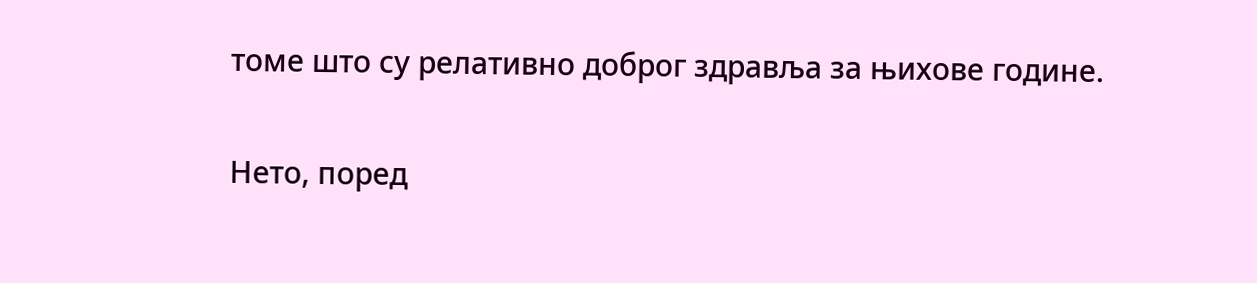томе што су релативно доброг здравља за њихове године.

Нето, поред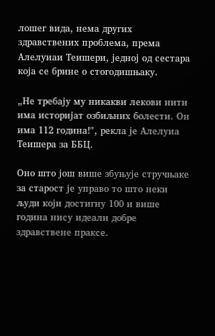лошег вида, нема других здравствених проблема, према Алелуиаи Теишери, једној од сестара која се брине о стогодишњаку.

„Не требају му никакви лекови нити има историјат озбиљних болести. Он има 112 година!", рекла је Алелуиа Теишера за ББЦ.

Оно што још више збуњује стручњаке за старост је управо то што неки људи који достигну 100 и више година нису идеали добре здравствене праксе.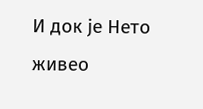И док је Нето живео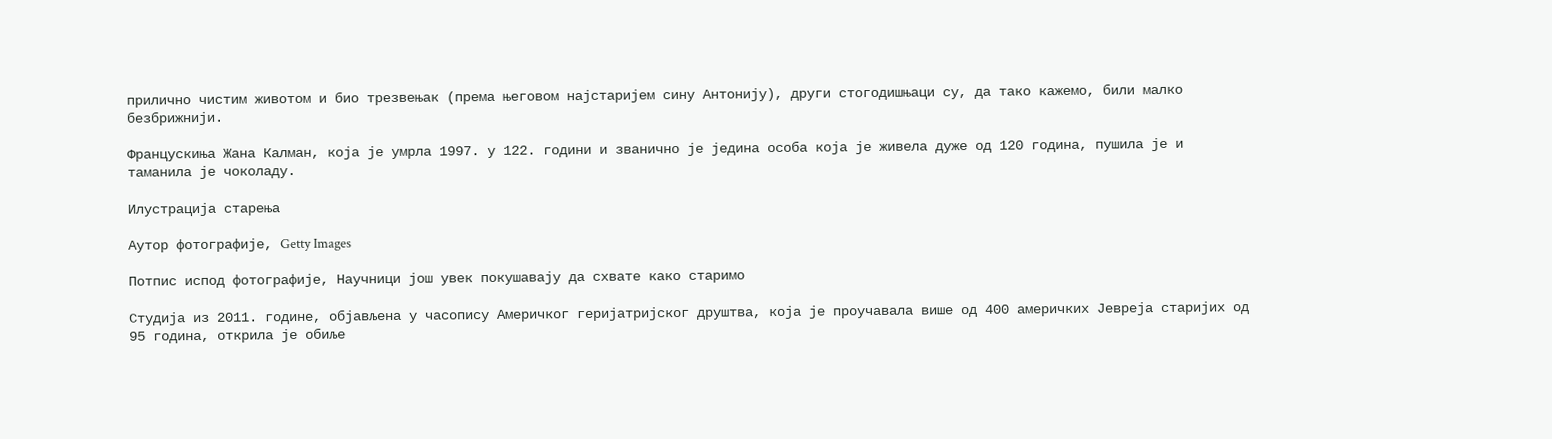прилично чистим животом и био трезвењак (према његовом најстаријем сину Антонију), други стогодишњаци су, да тако кажемо, били малко безбрижнији.

Францускиња Жана Калман, која је умрла 1997. у 122. години и званично је једина особа која је живела дуже од 120 година, пушила је и таманила је чоколаду.

Илустрација старења

Аутор фотографије, Getty Images

Потпис испод фотографије, Научници још увек покушавају да схвате како старимо

Студија из 2011. године, објављена у часопису Америчког геријатријског друштва, која је проучавала више од 400 америчких Јевреја старијих од 95 година, открила је обиље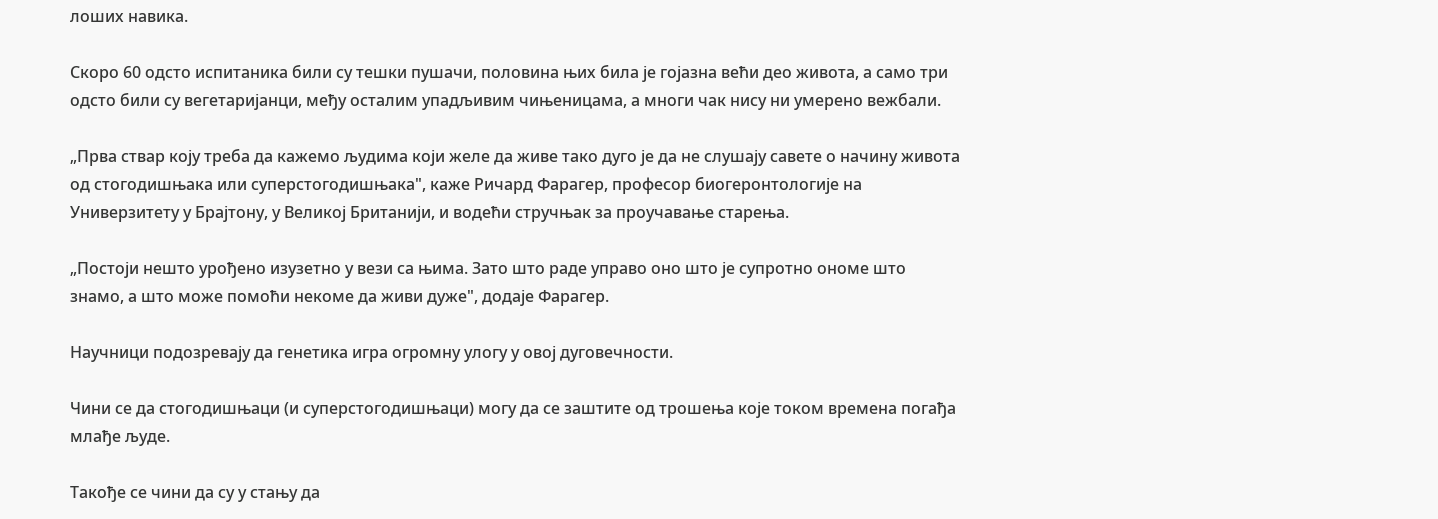лоших навика.

Скоро 60 одсто испитаника били су тешки пушачи, половина њих била је гојазна већи део живота, а само три одсто били су вегетаријанци, међу осталим упадљивим чињеницама, а многи чак нису ни умерено вежбали.

„Прва ствар коју треба да кажемо људима који желе да живе тако дуго је да не слушају савете о начину живота од стогодишњака или суперстогодишњака", каже Ричард Фарагер, професор биогеронтологије на Универзитету у Брајтону, у Великој Британији, и водећи стручњак за проучавање старења.

„Постоји нешто урођено изузетно у вези са њима. Зато што раде управо оно што је супротно ономе што знамо, а што може помоћи некоме да живи дуже", додаје Фарагер.

Научници подозревају да генетика игра огромну улогу у овој дуговечности.

Чини се да стогодишњаци (и суперстогодишњаци) могу да се заштите од трошења које током времена погађа млађе људе.

Такође се чини да су у стању да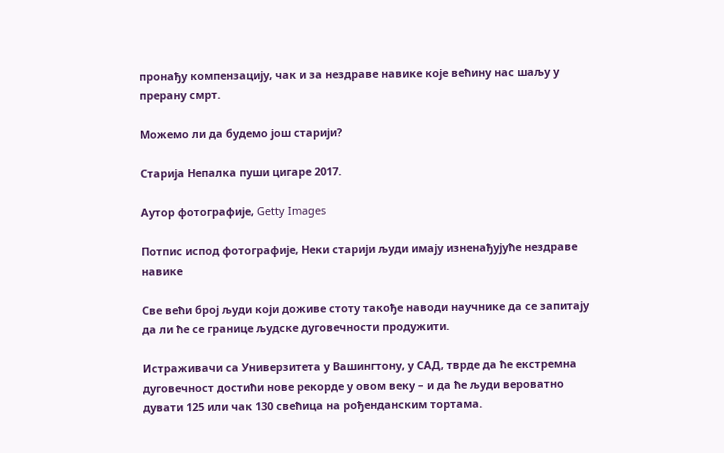пронађу компензацију, чак и за нездраве навике које већину нас шаљу у прерану смрт.

Можемо ли да будемо још старији?

Старија Непалка пуши цигаре 2017.

Аутор фотографије, Getty Images

Потпис испод фотографије, Неки старији људи имају изненађујуће нездраве навике

Све већи број људи који доживе стоту такође наводи научнике да се запитају да ли ће се границе људске дуговечности продужити.

Истраживачи са Универзитета у Вашингтону, у САД, тврде да ће екстремна дуговечност достићи нове рекорде у овом веку – и да ће људи вероватно дувати 125 или чак 130 свећица на рођенданским тортама.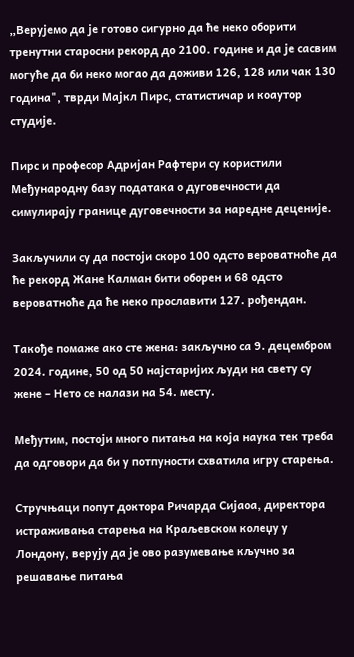„Верујемо да је готово сигурно да ће неко оборити тренутни старосни рекорд до 2100. године и да је сасвим могуће да би неко могао да доживи 126, 128 или чак 130 година", тврди Мајкл Пирс, статистичар и коаутор студије.

Пирс и професор Адријан Рафтери су користили Међународну базу података о дуговечности да симулирају границе дуговечности за наредне деценије.

Закључили су да постоји скоро 100 одсто вероватноће да ће рекорд Жане Калман бити оборен и 68 одсто вероватноће да ће неко прославити 127. рођендан.

Такође помаже ако сте жена: закључно са 9. децембром 2024. године, 50 од 50 најстаријих људи на свету су жене – Нето се налази на 54. месту.

Међутим, постоји много питања на која наука тек треба да одговори да би у потпуности схватила игру старења.

Стручњаци попут доктора Ричарда Сијаоа, директора истраживања старења на Краљевском колеџу у Лондону, верују да је ово разумевање кључно за решавање питања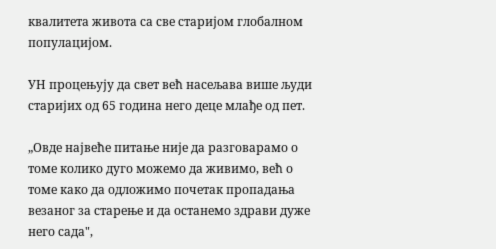квалитета живота са све старијом глобалном популацијом.

УН процењују да свет већ насељава више људи старијих од 65 година него деце млађе од пет.

„Овде највеће питање није да разговарамо о томе колико дуго можемо да живимо, већ о томе како да одложимо почетак пропадања везаног за старење и да останемо здрави дуже него сада",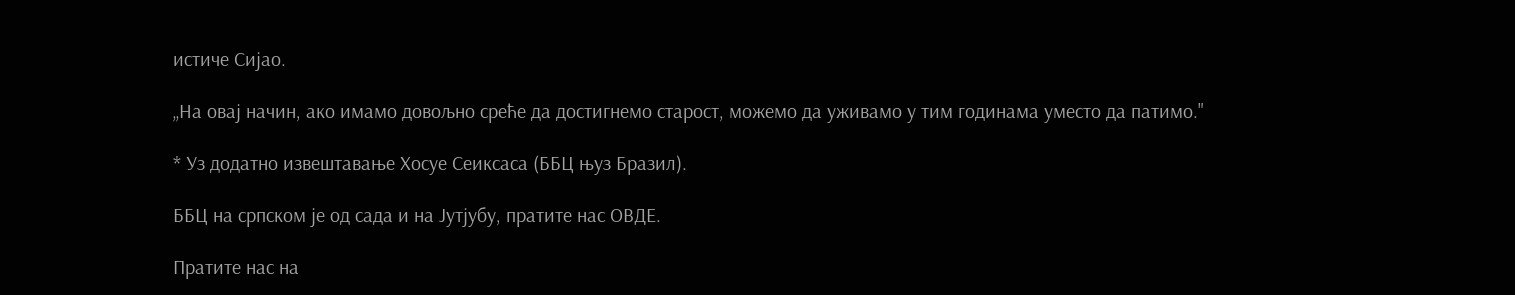истиче Сијао.

„На овај начин, ако имамо довољно среће да достигнемо старост, можемо да уживамо у тим годинама уместо да патимо."

* Уз додатно извештавање Хосуе Сеиксаса (ББЦ њуз Бразил).

ББЦ на српском је од сада и на Јутјубу, пратите нас ОВДЕ.

Пратите нас на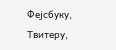Фејсбуку, Твитеру,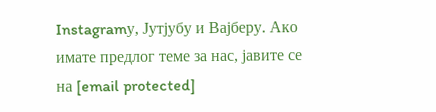Instagramу, Јутјубу и Вајберу. Ако имате предлог теме за нас, јавите се на [email protected]